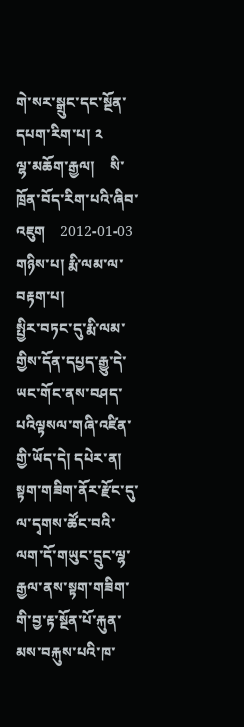གེ་སར་སྒྲུང་དང་སྔོན་དཔག་རིག་པ། ༢
ལྷ་མཆོག་རྒྱལ།    སི་ཁྲོན་བོད་རིག་པའི་ཞིབ་འཇུག    2012-01-03
གཉིས་པ། རྨི་ལམ་ལ་བརྟག་པ།
སྤྱིར་བཏང་དུ་རྨི་ལམ་གྱིས་དོན་དཔྱད་རྒྱུ་དེ་ཡང་གོང་ནས་བཤད་པའིལྟསལ་གཞི་འཛིན་གྱི་ཡོད་དེ། དཔེར་ན། སྟག་གཟིག་ནོར་རྫོང་དུ་ལ་དྭགས་ཚོང་བའི་ལག་དོ་གཡུང་དྲུང་ལྷ་རྒྱལ་ནས་སྟག་གཟིག་གི་བྱ་རྟ་སྔོན་པོ་རྐུན་མས་བརྐུས་པའི་ཁ་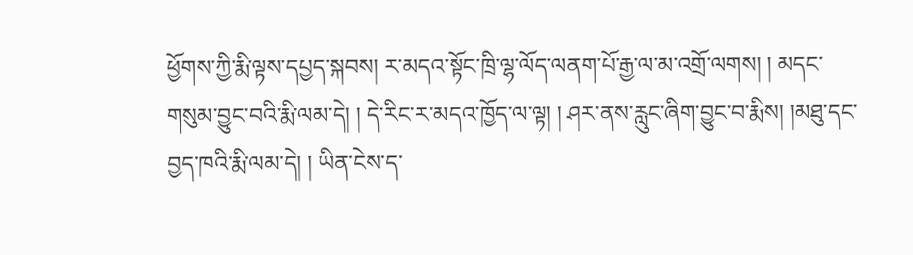ཕྱོགས་ཀྱི་རྨི་ལྟས་དཔྱད་སྐབས། ར་མདའ་སྟོང་ཁྲི་ལྷ་ལོད་ལནག་པོ་རྒྱ་ལ་མ་འགྲོ་ལགས། ། མདང་གསུམ་བྱུང་བའི་རྨི་ལམ་དེ། ། དེ་རིང་ར་མདའ་ཁྱོད་ལ་ལྟ། ། ཤར་ནས་རླུང་ཞིག་བྱུང་བ་རྨིས། །མཐུ་དང་བྱད་ཁའི་རྨི་ལམ་དེ། ། ཡིན་ངེས་ད་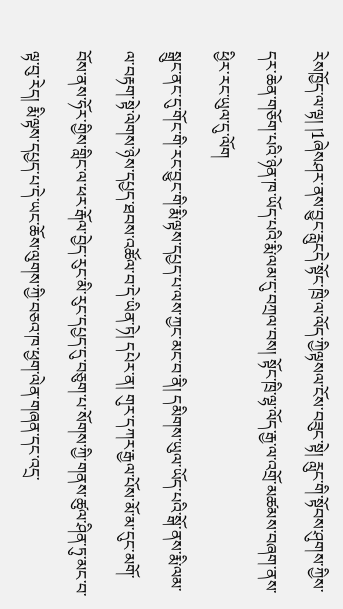རེསཁྱོད་ལ་ལྟ། །1ཞེསཤར་ནས་བྱུང་རླུངདེ་སྟོང་ཁྲི་ལ་ལོད་ཀྱིལྟསལ་ངོས་བཟུང་སྟེ། རླུང་གི་སྟོབས་ཤུགས་ཀྱིས་དར་ཆེན་གཅོག་པའི་ཉེན་ཁ་ཡོད་པའི་རྨི་ལམ་དུ་བཀྲལ་བས། སྟོང་ཁྲི་ལྷ་ལོད་རྒྱ་ལ་འགྲོ་མཚམས་བཞག་ནས་ཕྱིར་རང་ཡུལ་དུ་ལོག
སྒྲུང་ནང་དུ་གོང་གི་རང་བྱུང་གི་རྨི་ལྟས་དཔྱད་པ་ལས་ཀྱང་མང་བ་ནི། དམིགས་ཡུལ་ཡོད་པའི་སྒོ་ནས་རྨི་ལམ་ལ་བརྟག་སྟེ་ལེགས་ཉེས་དཔྱད་ཐབས་འཚོལ་བ་དེ་ཡིན་ཏེ། དཔེར་ན། གུར་དཀར་རྒྱལ་པོས་མོ་མ་དུང་མགོ་བོས་ནས་ཧོར་གྱིས་གླིང་ལ་ཕར་རྒོལ་བྱེད་རུང་མི་རུང་དཔྱད་དུ་བཅུག་པ་སོགས་ཀྱི་གནས་ཚུལ་ཤིན་ཏུ་མང་བ་ལྟ་བུ་རེད། རྨི་ལྟས་དཔྱད་པ་དེ་ཡང་ཆོས་ལུགས་ཀྱི་བཅའ་ཁ་ཕྱག་ལེན་གཞན་དང་འདྲ་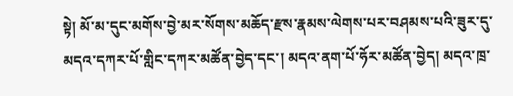སྟེ། མོ་མ་དུང་མགོས་བྱེ་མར་སོགས་མཆོད་རྫས་རྣམས་ལེགས་པར་བཤམས་པའི་ཟུར་དུ་མདའ་དཀར་པོ་གླིང་དཀར་མཚོན་བྱེད་དང་། མདའ་ནག་པོ་ཧོར་མཚོན་བྱེད། མདའ་ཁྲ་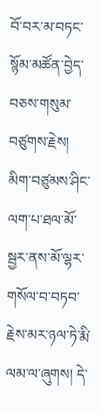བོ་བར་མ་བཏང་སྙོམ་མཚོན་བྱེད་བཅས་གསུམ་བཙུགས་རྗེས། མིག་བཙུམས་ཤིང་ལག་པ་ཐལ་མོ་སྦྱར་ནས་མོ་ལྷར་གསོལ་བ་བཏབ་རྗེས་མར་ཉལ་ཏེ་རྨི་ལམ་ལ་ཞུགས། དེ་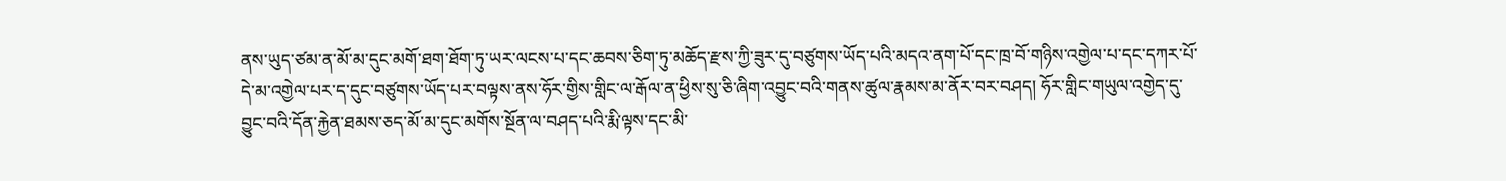ནས་ཡུད་ཙམ་ན་མོ་མ་དུང་མགོ་ཐག་ཐོག་ཏུ་ཡར་ལངས་པ་དང་ཆབས་ཅིག་ཏུ་མཆོད་རྫས་ཀྱི་ཟུར་དུ་བཙུགས་ཡོད་པའི་མདའ་ནག་པོ་དང་ཁྲ་བོ་གཉིས་འགྱེལ་པ་དང་དཀར་པོ་དེ་མ་འགྱེལ་པར་ད་དུང་བཙུགས་ཡོད་པར་བལྟས་ནས་ཧོར་གྱིས་གླིང་ལ་རྒོལ་ན་ཕྱིས་སུ་ཅི་ཞིག་འབྱུང་བའི་གནས་ཚུལ་རྣམས་མ་ནོར་བར་བཤད། ཧོར་གླིང་གཡུལ་འགྱེད་དུ་བྱུང་བའི་དོན་རྐྱེན་ཐམས་ཅད་མོ་མ་དུང་མགོས་སྔོན་ལ་བཤད་པའི་རྨི་ལྟས་དང་མི་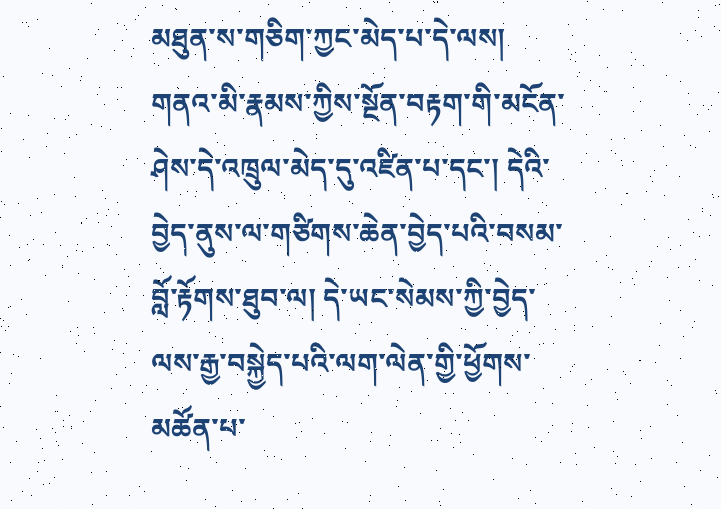མཐུན་ས་གཅིག་ཀྱང་མེད་པ་དེ་ལས། གནའ་མི་རྣམས་ཀྱིས་སྔོན་བརྟག་གི་མངོན་ཤེས་དེ་འཁྲུལ་མེད་དུ་འཛིན་པ་དང་། དེའི་བྱེད་ནུས་ལ་གཙིགས་ཆེན་བྱེད་པའི་བསམ་བློ་རྟོགས་ཐུབ་ལ། དེ་ཡང་སེམས་ཀྱི་བྱེད་ལས་རྒྱ་བསྐྱེད་པའི་ལག་ལེན་གྱི་ཕྱོགས་མཚོན་པ་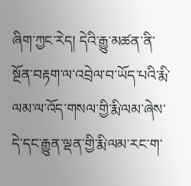ཞིག་ཀྱང་རེད། དེའི་རྒྱུ་མཚན་ནི་སྔོན་བརྟག་ལ་འབྲེལ་བ་ཡོད་པའི་རྨི་ལམ་ལ་འོད་གསལ་གྱི་རྨི་ལམ་ཞེས་དེ་དང་རྒྱུན་ལྡན་གྱི་རྨི་ལམ་རང་ག་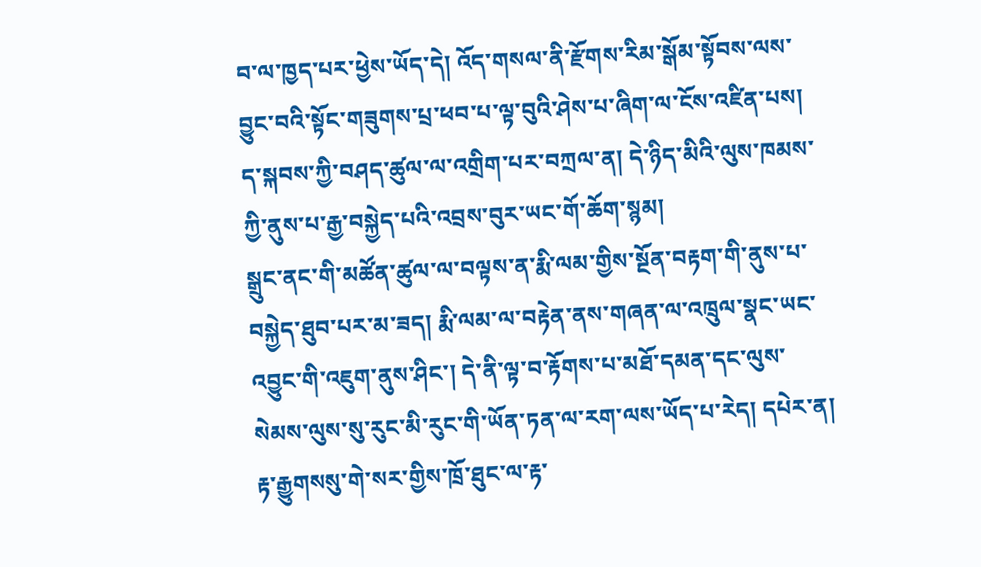བ་ལ་ཁྱད་པར་ཕྱེས་ཡོད་དེ། འོད་གསལ་ནི་རྫོགས་རིམ་སྒོམ་སྟོབས་ལས་བྱུང་བའི་སྟོང་གཟུགས་པྲ་ཕབ་པ་ལྟ་བུའི་ཤེས་པ་ཞིག་ལ་ངོས་འཛིན་པས། ད་སྐབས་ཀྱི་བཤད་ཚུལ་ལ་འགྲིག་པར་བཀྲལ་ན། དེ་ཉིད་མིའི་ལུས་ཁམས་ཀྱི་ནུས་པ་རྒྱ་བསྐྱེད་པའི་འབྲས་བུར་ཡང་གོ་ཆོག་སྙམ།
སྒྲུང་ནང་གི་མཚོན་ཚུལ་ལ་བལྟས་ན་རྨི་ལམ་གྱིས་སྔོན་བརྟག་གི་ནུས་པ་བསྐྱེད་ཐུབ་པར་མ་ཟད། རྨི་ལམ་ལ་བརྟེན་ནས་གཞན་ལ་འཁྲུལ་སྣང་ཡང་འབྱུང་གི་འཇུག་ནུས་ཤིང་། དེ་ནི་ལྟ་བ་རྟོགས་པ་མཐོ་དམན་དང་ལུས་སེམས་ལུས་སུ་རུང་མི་རུང་གི་ཡོན་ཏན་ལ་རག་ལས་ཡོད་པ་རེད། དཔེར་ན། རྟ་རྒྱུགསསུ་གེ་སར་གྱིས་ཁྲོ་ཐུང་ལ་རྟ་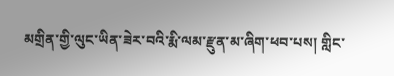མགྲིན་གྱི་ལུང་ཡིན་ཟེར་བའི་རྨི་ལམ་རྫུན་མ་ཞིག་ཕབ་པས། གླིང་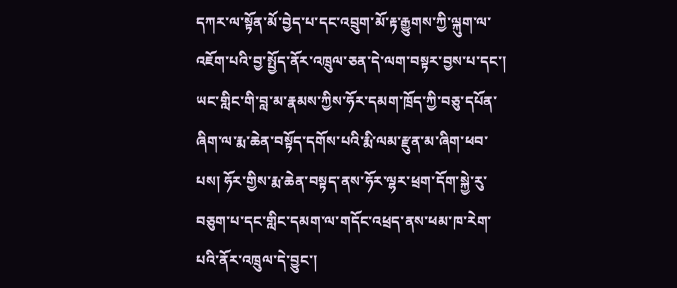དཀར་ལ་སྟོན་མོ་བྱེད་པ་དང་འབྲུག་མོ་རྟ་རྒྱུགས་ཀྱི་ལྐུག་ལ་འཇོག་པའི་བྱ་སྤྱོད་ནོར་འཁྲུལ་ཅན་དེ་ལག་བསྟར་བྱས་པ་དང་། ཡང་གླིང་གི་བླ་མ་རྣམས་ཀྱིས་ཧོར་དམག་ཁྲོད་ཀྱི་བཅུ་དཔོན་ཞིག་ལ་རྨ་ཆེན་བསྟོད་དགོས་པའི་རྨི་ལམ་རྫུན་མ་ཞིག་ཕབ་པས། ཧོར་གྱིས་རྨ་ཆེན་བསྟད་ནས་ཧོར་ལྷར་ཕྲག་དོག་སྐྱེ་རུ་བཅུག་པ་དང་གླིང་དམག་ལ་གདོང་འཕྲད་ནས་ཕམ་ཁ་རེག་པའི་ནོར་འཁྲུལ་དེ་བྱུང་།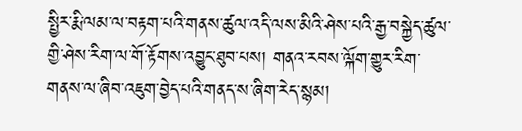སྤྱིར་རྨི་ལམ་ལ་བརྟག་པའི་གནས་ཚུལ་འདི་ལས་མིའི་ཤེས་པའི་རྒྱ་བསྐྱེད་ཚུལ་གྱི་ཤེས་རིག་ལ་གོ་རྟོགས་འབྱུང་ཐུབ་པས། གནའ་རབས་ལྐོག་གྱུར་རིག་གནས་ལ་ཞིབ་འཇུག་བྱེད་པའི་གནད་ས་ཞིག་རེད་སྙམ།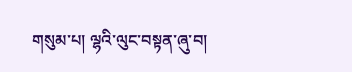གསུམ་པ། ལྷའི་ལུང་བསྟན་ཞུ་བ།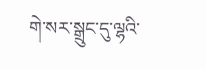གེ་སར་སྒྲུང་དུ་ལྷའི་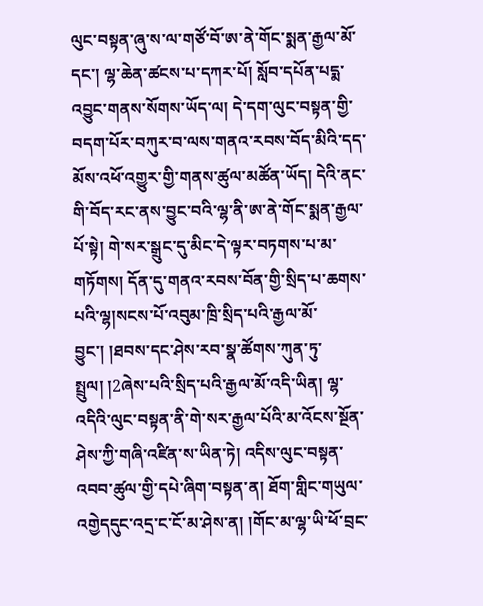ལུང་བསྟན་ཞུ་ས་ལ་གཙོ་བོ་ཨ་ནེ་གོང་སྨན་རྒྱལ་མོ་དང་། ལྷ་ཆེན་ཚངས་པ་དཀར་པོ། སློབ་དཔོན་པདྨ་འབྱུང་གནས་སོགས་ཡོད་ལ། དེ་དག་ལུང་བསྟན་གྱི་བདག་པོར་བཀུར་བ་ལས་གནའ་རབས་བོད་མིའི་དད་མོས་འཕོ་འགྱུར་གྱི་གནས་ཚུལ་མཚོན་ཡོད། དེའི་ནང་གི་བོད་རང་ནས་བྱུང་བའི་ལྷ་ནི་ཨ་ནེ་གོང་སྨན་རྒྱལ་པོ་སྟེ། གེ་སར་སྒྲུང་དུ་མིང་དེ་ལྟར་བཏགས་པ་མ་གཏོགས། དོན་དུ་གནའ་རབས་བོན་གྱི་སྲིད་པ་ཆགས་པའི་ལྷ།སངས་པོ་འབུམ་ཁྲི་སྲིད་པའི་རྒྱལ་མོ་བྱུང་། །ཐབས་དང་ཤེས་རབ་སྣ་ཚོགས་ཀུན་ཏུ་སྤྲུལ། །2ཞེས་པའི་སྲིད་པའི་རྒྱལ་མོ་འདི་ཡིན། ལྷ་འདིའི་ལུང་བསྟན་ནི་གེ་སར་རྒྱལ་པོའི་མ་འོངས་སྔོན་ཤེས་ཀྱི་གཞི་འཛིན་ས་ཡིན་ཏེ། འདིས་ལུང་བསྟན་འབབ་ཚུལ་གྱི་དཔེ་ཞིག་བསྟན་ན། ཐོག་གླིང་གཡུལ་འགྱེདདུང་འདྲ་ང་ངོ་མ་ཤེས་ན། །གོང་མ་ལྷ་ཡི་ཕོ་བྲང་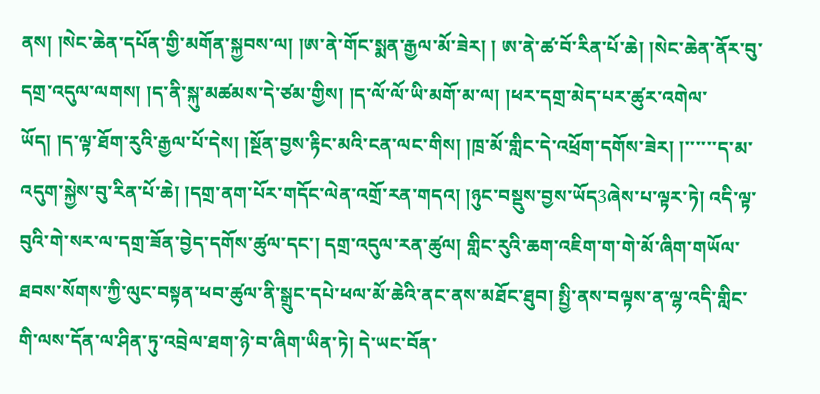ནས། །སེང་ཆེན་དཔོན་གྱི་མགོན་སྐྱབས་ལ། །ཨ་ནེ་གོང་སྨན་རྒྱལ་མོ་ཟེར། ། ཨ་ནེ་ཚ་བོ་རིན་པོ་ཆེ། །སེང་ཆེན་ནོར་བུ་དགྲ་འདུལ་ལགས། །ད་ནི་སྐུ་མཚམས་དེ་ཙམ་གྱིས། །ད་ལོ་ལོ་ཡི་མགོ་མ་ལ། །ཕར་དགྲ་མེད་པར་ཚུར་འགེལ་ཡོད། །ད་ལྟ་ཐོག་རུའི་རྒྱལ་པོ་དེས། །སྔོན་བྱས་རྟིང་མའི་ངན་ལང་གིས། །ཁྲ་མོ་གླིང་དེ་འཕྲོག་དགོས་ཟེར། །་་་་་་ད་མ་འདུག་སྐྱེས་བུ་རིན་པོ་ཆེ། །དགྲ་ནག་པོར་གདོང་ལེན་འགྲོ་རན་གདའ། །ཉུང་བསྡུས་བྱས་ཡོད3ཞེས་པ་ལྟར་ཏེ། འདི་ལྟ་བུའི་གེ་སར་ལ་དགྲ་ཟོན་བྱེད་དགོས་ཚུལ་དང་། དགྲ་འདུལ་རན་ཚུལ། གླིང་རུའི་ཆག་འཇིག་ག་གེ་མོ་ཞིག་གཡོལ་ཐབས་སོགས་ཀྱི་ལུང་བསྟན་ཕབ་ཚུལ་ནི་སྒྲུང་དཔེ་ཕལ་མོ་ཆེའི་ནང་ནས་མཐོང་ཐུབ། སྤྱི་ནས་བལྟས་ན་ལྷ་འདི་གླིང་གི་ལས་དོན་ལ་ཤིན་ཏུ་འབྲེལ་ཐག་ཉེ་བ་ཞིག་ཡིན་ཏེ། དེ་ཡང་བོན་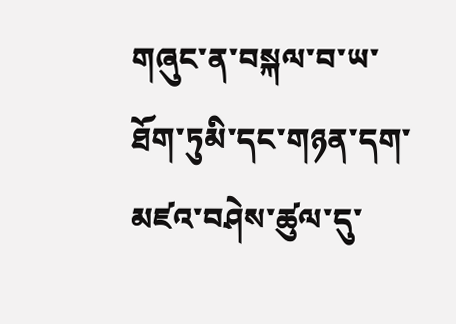གཞུང་ན་བསྐལ་བ་ཡ་ཐོག་ཏུམི་དང་གཉན་དག་མཛའ་བཤེས་ཚུལ་དུ་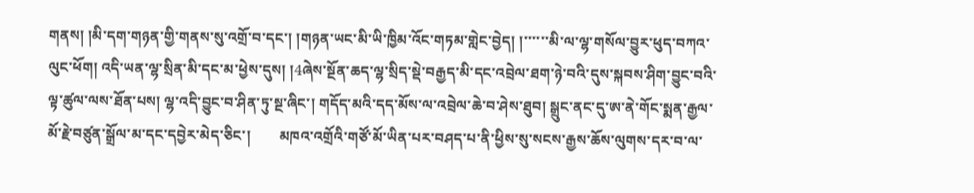གནས། །མི་དག་གཉན་གྱི་གནས་སུ་འགྲོ་བ་དང་། །གཉན་ཡང་མི་ཡི་ཁྱིམ་འོང་གཏམ་གླེང་བྱེད། །་་་་་་མི་ལ་ལྷ་གསོལ་བྱུར་ཕུད་བཀའ་ལུང་ཕོག། འདི་ཡན་ལྷ་སྲིན་མི་དང་མ་ཕྱེས་དུས། །4ཞེས་སྔོན་ཆད་ལྷ་སྲིད་སྡེ་བརྒྱད་མི་དང་འབྲེལ་ཐག་ཉེ་བའི་དུས་སྐབས་ཤིག་བྱུང་བའི་ལྟ་ཚུལ་ལས་ཐོན་པས། ལྷ་འདི་བྱུང་བ་ཤིན་ཏུ་སྔ་ཞིང་། གདོད་མའི་དད་མོས་ལ་འབྲེལ་ཆེ་བ་ཤེས་ཐུབ། སྒྲུང་ནང་དུ་ཨ་ནེ་གོང་སྨན་རྒྱལ་མོ་རྗེ་བཙུན་སྒྲོལ་མ་དང་དབྱེར་མེད་ཅིང་།        མཁའ་འགྲོའི་གཙོ་མོ་ཡིན་པར་བཤད་པ་ནི་ཕྱིས་སུ་སངས་རྒྱས་ཆོས་ལུགས་དར་བ་ལ་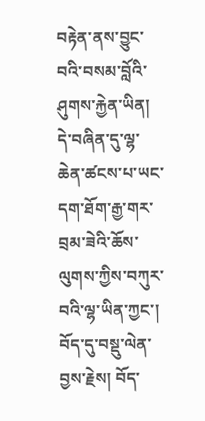བརྟེན་ནས་བྱུང་བའི་བསམ་བློའི་ཤུགས་རྐྱེན་ཡིན།
དེ་བཞིན་དུ་ལྷ་ཆེན་ཚངས་པ་ཡང་དག་ཐོག་རྒྱ་གར་བྲམ་ཟེའི་ཆོས་ལུགས་ཀྱིས་བཀུར་བའི་ལྷ་ཡིན་ཀྱང་། བོད་དུ་བསྡུ་ལེན་བྱས་རྗེས། བོད་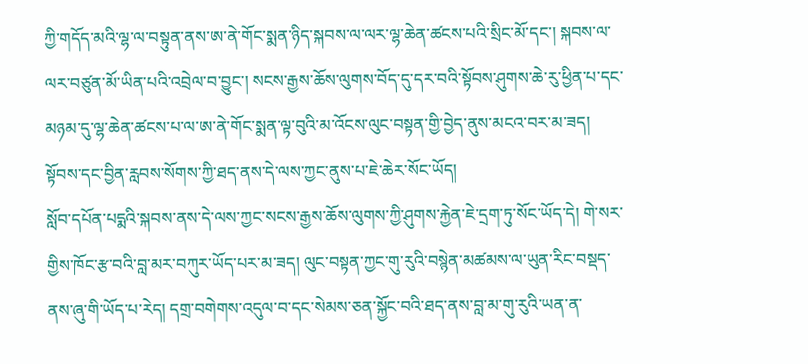ཀྱི་གདོད་མའི་ལྷ་ལ་བསྟུན་ནས་ཨ་ནེ་གོང་སྨན་ཉིད་སྐབས་ལ་ལར་ལྷ་ཆེན་ཚངས་པའི་སྲིང་མོ་དང་། སྐབས་ལ་ལར་བཙུན་མོ་ཡིན་པའི་འབྲེལ་བ་བྱུང་། སངས་རྒྱས་ཆོས་ལུགས་བོད་དུ་དར་བའི་སྟོབས་ཤུགས་ཆེ་རུ་ཕྱིན་པ་དང་མཉམ་དུ་ལྷ་ཆེན་ཚངས་པ་ལ་ཨ་ནེ་གོང་སྨན་ལྟ་བུའི་མ་འོངས་ལུང་བསྟན་གྱི་བྱེད་ནུས་མངའ་བར་མ་ཟད། སྟོབས་དང་བྱིན་རླབས་སོགས་ཀྱི་ཐད་ནས་དེ་ལས་ཀྱང་ནུས་པ་ཇེ་ཆེར་སོང་ཡོད།
སློབ་དཔོན་པདྨའི་སྐབས་ནས་དེ་ལས་ཀྱང་སངས་རྒྱས་ཆོས་ལུགས་ཀྱི་ཤུགས་རྐྱེན་ཇེ་དྲག་ཏུ་སོང་ཡོད་དེ། གེ་སར་གྱིས་ཁོང་རྩ་བའི་བླ་མར་བཀུར་ཡོད་པར་མ་ཟད། ལུང་བསྟན་ཀྱང་གུ་རུའི་བསྙེན་མཚམས་ལ་ཡུན་རིང་བསྡད་ནས་ཞུ་གི་ཡོད་པ་རེད། དགྲ་བགེགས་འདུལ་བ་དང་སེམས་ཅན་སྐྱོང་བའི་ཐད་ནས་བླ་མ་གུ་རུའི་ཡན་ན་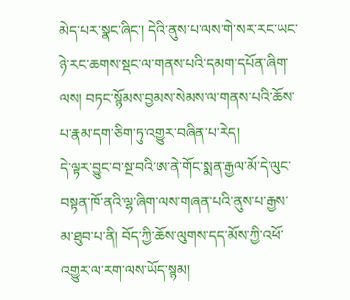མེད་པར་སྣང་ཞིང་། དེའི་ནུས་པ་ལས་གེ་སར་རང་ཡང་ཉེ་རང་ཆགས་སྡང་ལ་གནས་པའི་དམག་དཔོན་ཞིག་ལས། བཏང་སྙོམས་བྱམས་སེམས་ལ་གནས་པའི་ཆོས་པ་རྣམ་དག་ཅིག་ཏུ་འགྱུར་བཞིན་པ་རེད།
དེ་ལྟར་བྱུང་བ་སྔ་བའི་ཨ་ནེ་གོང་སྨན་རྒྱལ་མོ་དེ་ལུང་བསྟན་ཁོ་ནའི་ལྷ་ཞིག་ལས་གཞན་པའི་ནུས་པ་རྒྱས་མ་ཐུབ་པ་ནི། བོད་ཀྱི་ཆོས་ལུགས་དད་མོས་ཀྱི་འཕོ་འགྱུར་ལ་རག་ལས་ཡོད་སྙམ།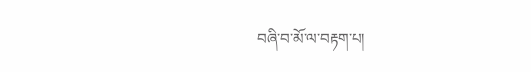བཞི་བ་མོ་ལ་བརྟག་པ།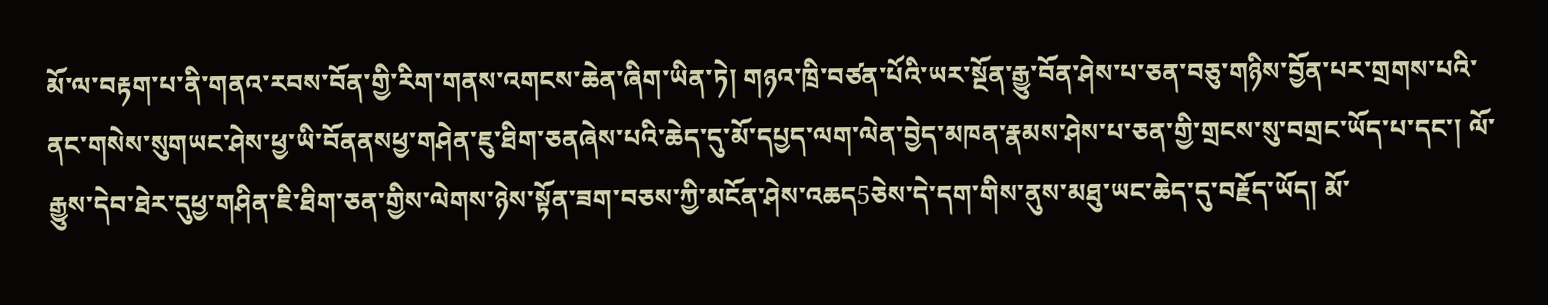མོ་ལ་བརྟག་པ་ནི་གནའ་རབས་བོན་གྱི་རིག་གནས་འགངས་ཆེན་ཞིག་ཡིན་ཏེ། གཉའ་ཁྲི་བཙན་པོའི་ཡར་སྔོན་རྒྱུ་བོན་ཤེས་པ་ཅན་བཅུ་གཉིས་བྱོན་པར་གྲགས་པའི་ནང་གསེས་སུགཡང་ཤེས་ཕྱ་ཡི་བོནནསཕྱ་གཤེན་ཇུ་ཐིག་ཅནཞེས་པའི་ཆེད་དུ་མོ་དཔྱད་ལག་ལེན་བྱེད་མཁན་རྣམས་ཤེས་པ་ཅན་གྱི་གྲངས་སུ་བགྲང་ཡོད་པ་དང་། ལོ་རྒྱུས་དེབ་ཐེར་དུཕྱ་གཤིན་ཇི་ཐིག་ཅན་གྱིས་ལེགས་ཉེས་སྟོན་ཟག་བཅས་ཀྱི་མངོན་ཤེས་འཆད5ཅེས་དེ་དག་གིས་ནུས་མཐུ་ཡང་ཆེད་དུ་བརྗོད་ཡོད། མོ་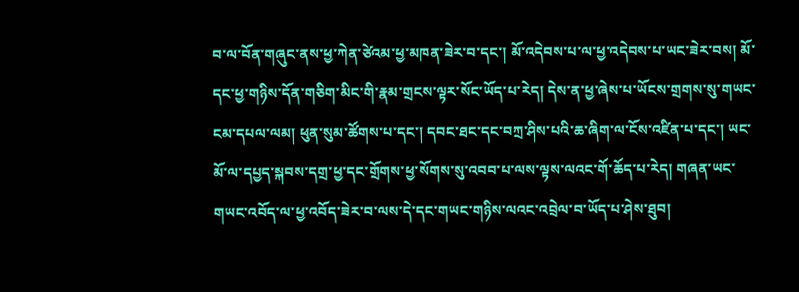བ་ལ་བོན་གཞུང་ནས་ཕྱ་ཀེན་ཙེའམ་ཕྱ་མཁན་ཟེར་བ་དང་། མོ་འདེབས་པ་ལ་ཕྱ་འདེབས་པ་ཡང་ཟེར་བས། མོ་དང་ཕྱ་གཉིས་དོན་གཅིག་མིང་གི་རྣམ་གྲངས་ལྟར་སོང་ཡོད་པ་རེད། དེས་ན་ཕྱ་ཞེས་པ་ཡོངས་གྲགས་སུ་གཡང་ངམ་དཔལ་ལམ། ཕུན་སུམ་ཚོགས་པ་དང་། དབང་ཐང་དང་བཀྲ་ཤིས་པའི་ཆ་ཞིག་ལ་ངོས་འཛིན་པ་དང་། ཡང་མོ་ལ་དཔྱད་སྐབས་དགྲ་ཕྱ་དང་གྲོགས་ཕྱ་སོགས་སུ་འབབ་པ་ལས་ལྟས་ལའང་གོ་ཆོད་པ་རེད། གཞན་ཡང་གཡང་འབོད་ལ་ཕྱ་འབོད་ཟེར་བ་ལས་དེ་དང་གཡང་གཉིས་ལའང་འབྲེལ་བ་ཡོད་པ་ཤེས་ཐུབ།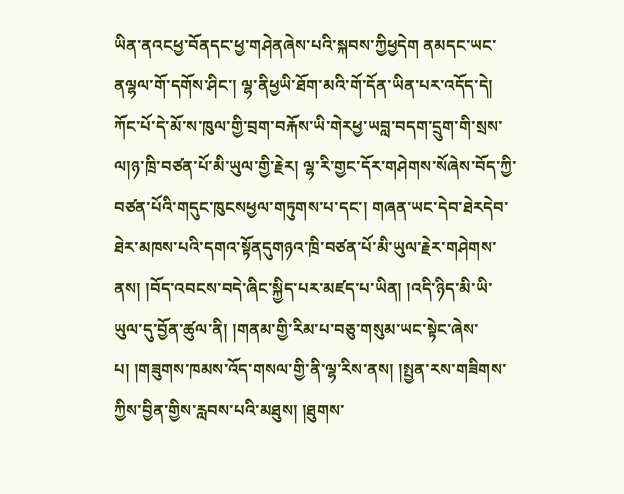ཡིན་ནའངཕྱ་བོནདང་ཕྱ་གཤེནཞེས་པའི་སྐབས་ཀྱིཕྱདེག ནམདང་ཡང་ནལྷལ་གོ་དགོས་ཤིང་། ལྷ་ནིཕྱཡི་ཐོག་མའི་གོ་དོན་ཡིན་པར་འདོད་དེ། ཀོང་པོ་དེ་མོ་ས་ཁུལ་གྱི་བྲག་བརྐོས་ཡི་གེརཕྱ་ཡབླ་བདག་དྲུག་གི་སྲས་ལ།ཉ་ཁྲི་བཙན་པོ་མི་ཡུལ་གྱི་རྗེར། ལྷ་རི་གྱང་དོར་གཤེགས་སོཞེས་བོད་ཀྱི་བཙན་པོའི་གདུང་ཁུངསཕྱལ་གཏུགས་པ་དང་། གཞན་ཡང་དེབ་ཐེརདེབ་ཐེར་མཁས་པའི་དགའ་སྟོནདུགཉའ་ཁྲི་བཙན་པོ་མི་ཡུལ་རྗེར་གཤེགས་ནས། །བོད་འབངས་བདེ་ཞིང་སྐྱིད་པར་མཛད་པ་ཡིན། །འདི་ཉིད་མི་ཡི་ཡུལ་དུ་བྱོན་ཚུལ་ནི། །གནམ་གྱི་རིམ་པ་བཅུ་གསུམ་ཡང་སྟེང་ཞེས་པ། །གཟུགས་ཁམས་འོད་གསལ་གྱི་ནི་ལྷ་རིས་ནས། །སྤྱན་རས་གཟིགས་ཀྱིས་བྱིན་གྱིས་རླབས་པའི་མཐུས། །ཐུགས་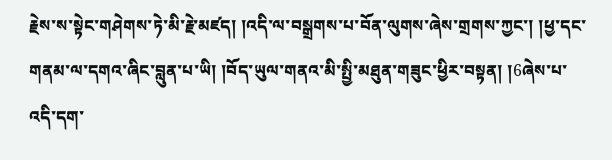རྗེས་ས་སྟེང་གཤེགས་ཏེ་མི་རྗེ་མཛད། །འདི་ལ་བསྒྲགས་པ་བོན་ལུགས་ཞེས་གྲགས་ཀྱང་། །ཕྱ་དང་གནམ་ལ་དགའ་ཞིང་བླུན་པ་ཡི། །བོད་ཡུལ་གནའ་མི་སྤྱི་མཐུན་གཟུང་ཕྱིར་བསྟན། །6ཞེས་པ་འདི་དག་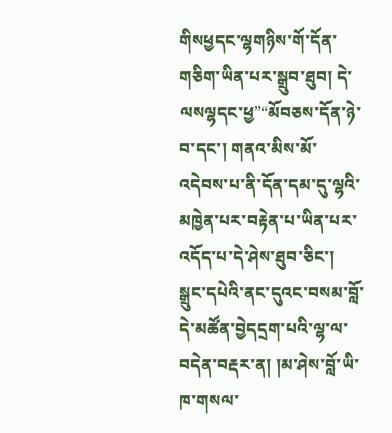གིསཕྱདང་ལྷགཉིས་གོ་དོན་གཅིག་ཡིན་པར་སྒྲུབ་ཐུབ། དེ་ལསལྷདང་ཕྱ”“མོབཅས་དོན་ཉེ་བ་དང་། གནའ་མིས་མོ་འདེབས་པ་ནི་དོན་དམ་དུ་ལྷའི་མཁྱེན་པར་བརྟེན་པ་ཡིན་པར་འདོད་པ་དེ་ཤེས་ཐུབ་ཅིང་། སྒྲུང་དཔེའི་ནང་དུའང་བསམ་བློ་དེ་མཚོན་བྱེདདྲག་པའི་ལྷ་ལ་བདེན་བརྡར་ན། །མ་ཤེས་བློ་ཡི་ཁ་གསལ་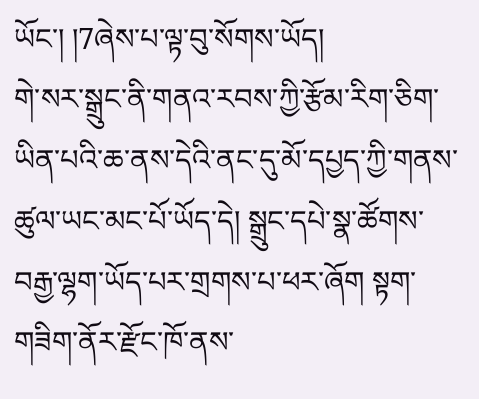ཡོང་། །7ཞེས་པ་ལྟ་བུ་སོགས་ཡོད།
གེ་སར་སྒྲུང་ནི་གནའ་རབས་ཀྱི་རྩོམ་རིག་ཅིག་ཡིན་པའི་ཆ་ནས་དེའི་ནང་དུ་མོ་དཔྱད་ཀྱི་གནས་ཚུལ་ཡང་མང་པོ་ཡོད་དེ། སྒྲུང་དཔེ་སྣ་ཚོགས་བརྒྱ་ལྷག་ཡོད་པར་གྲགས་པ་ཕར་ཞོག སྟག་གཟིག་ནོར་རྫོང་ཁོ་ནས་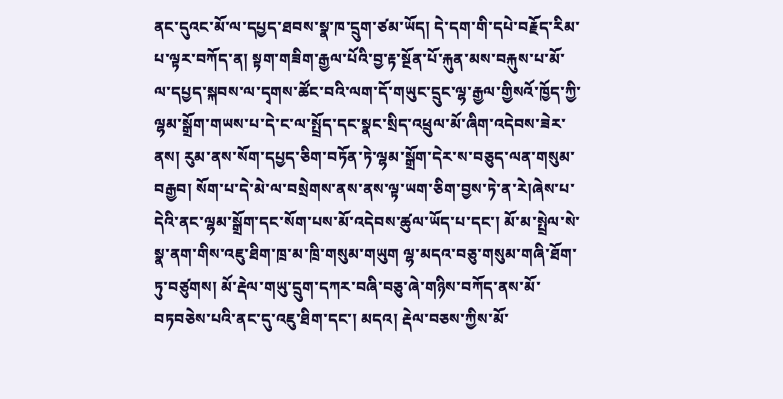ནང་དུའང་མོ་ལ་དཔྱད་ཐབས་སྣ་ཁ་དྲུག་ཙམ་ཡོད། དེ་དག་གི་དཔེ་བརྗོད་རིམ་པ་ལྟར་བཀོད་ན། སྟག་གཟིག་རྒྱལ་པོའི་བྱ་རྟ་སྔོན་པོ་རྐུན་མས་བརྐུས་པ་མོ་ལ་དཔྱད་སྐབས་ལ་དྭགས་ཚོང་བའི་ལག་དོ་གཡུང་དྲུང་ལྷ་རྒྱལ་གྱིསའོ་ཁྱོད་ཀྱི་ལྷམ་སྒྲོག་གཡས་པ་དེ་ང་ལ་སྤྲོད་དང་སྣང་སྲིད་འཕྲུལ་མོ་ཞིག་འདེབས་ཟེར་ནས། རུམ་ནས་སོག་དཔྱད་ཅིག་བཏོན་ཏེ་ལྷམ་སྒྲོག་དེར་ས་བཅུད་ལན་གསུམ་བརྒྱབ། སོག་པ་དེ་མེ་ལ་བསྲེགས་ནས་ནས་ལྟ་ཡག་ཅིག་བྱས་ཏེ་ན་རེ།ཞེས་པ་དེའི་ནང་ལྷམ་སྒྲོག་དང་སོག་པས་མོ་འདེབས་ཚུལ་ཡོད་པ་དང་། མོ་མ་སྤྲེལ་སེ་སྣ་ནག་གིས་འཇུ་ཐིག་ཁྲ་མ་ཁྲི་གསུམ་གཡུག ལྷ་མདའ་བཅུ་གསུམ་གཞི་ཐོག་ཏུ་བཙུགས། མོ་རྡེལ་གཡུ་དྲུག་དཀར་བཞི་བཅུ་ཞེ་གཉིས་བཀོད་ནས་མོ་བཏབཅེས་པའི་ནང་དུ་འཇུ་ཐིག་དང་། མདའ། རྡེལ་བཅས་ཀྱིས་མོ་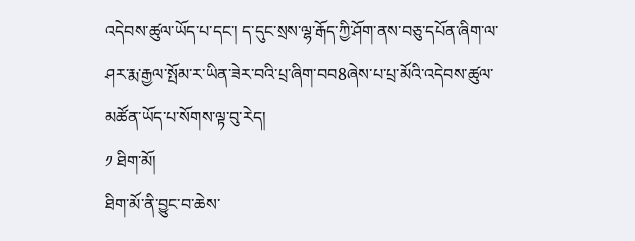འདེབས་ཚུལ་ཡོད་པ་དང་། ད་དུང་སྲས་ལྷ་རྒོད་ཀྱི་ཤོག་ནས་བཅུ་དཔོན་ཞིག་ལ་ཤར་རྨ་རྒྱལ་སྤོམ་ར་ཡིན་ཟེར་བའི་པྲ་ཞིག་བབ8ཞེས་པ་པྲ་མོའི་འདེབས་ཚུལ་མཚོན་ཡོད་པ་སོགས་ལྟ་བུ་རེད།
༡ ཐིག་མོ།
ཐིག་མོ་ནི་བྱུང་བ་ཆེས་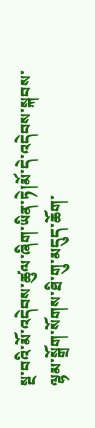སྔ་བའི་མོ་འདེབས་ཚུལ་ཞིག་ཡིན་ཏེ།མོ་དེ་འདེབས་སྐབས་ལྷམ་སྒྲོག་སོགས་ཐི་གུ་མདུད་ཆོག་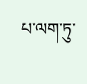པ་ལག་ཏུ་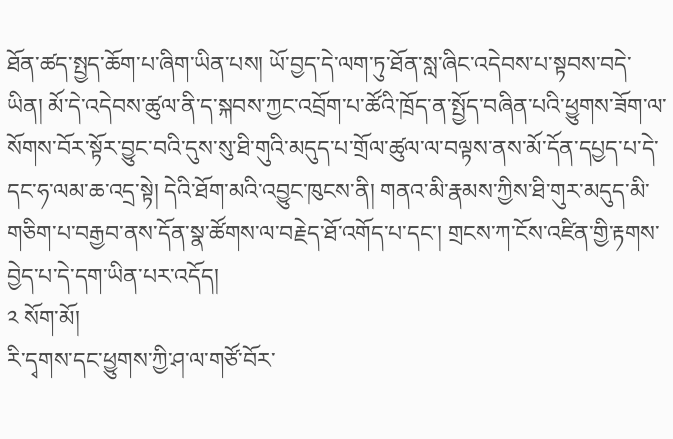ཐོན་ཚད་སྤྱད་ཆོག་པ་ཞིག་ཡིན་པས། ཡོ་བྱད་དེ་ལག་ཏུ་ཐོན་སླ་ཞིང་འདེབས་པ་སྟབས་བདེ་ཡིན། མོ་དེ་འདེབས་ཚུལ་ནི་ད་སྐབས་ཀྱང་འབྲོག་པ་ཚོའི་ཁྲོད་ན་སྤྱོད་བཞིན་པའི་ཕྱུགས་ཟོག་ལ་སོགས་བོར་སྟོར་བྱུང་བའི་དུས་སུ་ཐི་གུའི་མདུད་པ་གྲོལ་ཚུལ་ལ་བལྟས་ནས་མོ་དོན་དཔྱད་པ་དེ་དང་ཧ་ལམ་ཆ་འདྲ་སྟེ། དེའི་ཐོག་མའི་འབྱུང་ཁུངས་ནི། གནའ་མི་རྣམས་ཀྱིས་ཐི་གུར་མདུད་མི་གཅིག་པ་བརྒྱབ་ནས་དོན་སྣ་ཚོགས་ལ་བརྗེད་ཐོ་འགོད་པ་དང་། གྲངས་ཀ་ངོས་འཛིན་གྱི་རྟགས་བྱེད་པ་དེ་དག་ཡིན་པར་འདོད།
༢ སོག་མོ།
རི་དྭགས་དང་ཕྱུགས་ཀྱི་ཤ་ལ་གཙོ་བོར་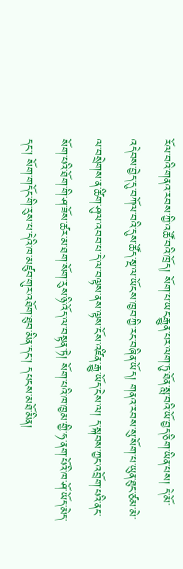རོལ་བའི་གནའ་རབས་ཀྱི་འཚོ་བའི་ཁྲོད། སོག་པ་ཡང་རྒྱུན་པར་ལག་ཏུ་ཐོན་སླ་བའི་ཡོ་བྱད་ཅིག་ཡིན་པས། དེ་མོ་འདེབས་བྱེད་དུ་བཀོལ་བའི་དུས་ཚོད་སྔ་ལ་ཡོངས་ཁྱབ་ཀྱི་རང་བཞིན་ཡོད། གནའ་རབས་སུ་སོག་པ་ཡུན་ཐུང་ཙམ་མེ་ལ་བསྲེགས་ན་ཚིག་ཤུལ་འབབ་པ་དེ་ལ་བལྟས་ནས་ལྟས་ངོས་འཛིན་རྒྱུ་ཡོད་ངེས་ལ། ད་སྐབས་ཀྱང་འབྲོག་པའི་ནང་སོག་པའི་ཐོག་གི་ཤ་ཟོས་ཚར་མ་ཐག་སོག་རུས་ཉི་འོད་ལ་བསྟན་ཏེ། སོག་པའི་ཁ་ཁྱམ་གྱི་ཧ་ནག་པོའི་ཁ་ཤོ་ཡོད་མེད་དང་། སོག་གདོང་གི་རུས་པ་དེའི་ཁ་མཛུབ་གུར་འཐོག་ཐུབ་མིན་དང་། དཔངས་མཐོ་མིན།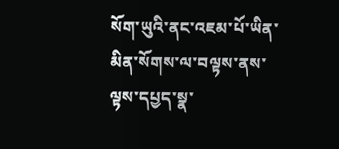སོག་ཡུའི་ནང་འཇམ་པོ་ཡིན་མིན་སོགས་ལ་བལྟས་ནས་ལྟས་དཔྱད་སྣ་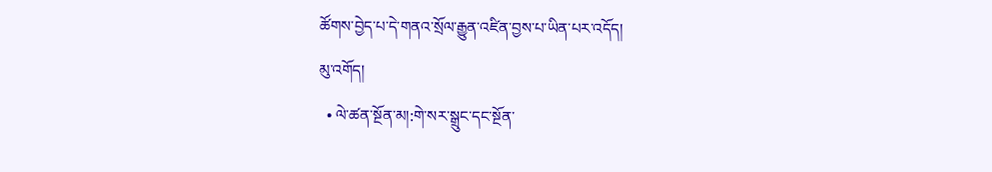ཚོགས་བྱེད་པ་དེ་གནའ་སྲོལ་རྒྱུན་འཛིན་བྱས་པ་ཡིན་པར་འདོད།
མུ་འགོད།
  • ལེ་ཚན་སྔོན་མ།:གེ་སར་སྒྲུང་དང་སྔོན་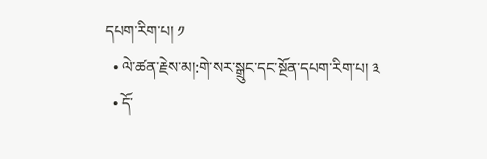དཔག་རིག་པ། ༡
  • ལེ་ཚན་རྗེས་མ།:གེ་སར་སྒྲུང་དང་སྔོན་དཔག་རིག་པ། ༣
  • དོ་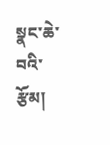སྣང་ཆེ་བའི་རྩོམ།